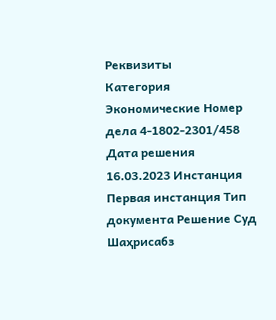Реквизиты
Категория Экономические Номер дела 4-1802-2301/458 Дата решения 16.03.2023 Инстанция Первая инстанция Тип документа Решение Суд Шаҳрисабз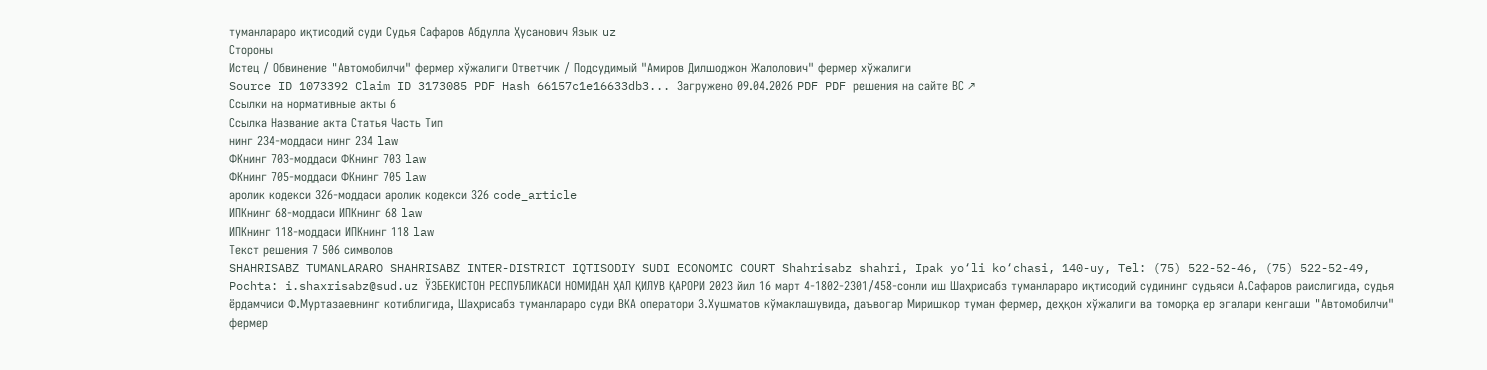туманлараро иқтисодий суди Судья Сафаров Абдулла Ҳусанович Язык uz
Стороны
Истец / Обвинение "Aвтомобилчи" фермер хўжалиги Ответчик / Подсудимый "Амиров Дилшоджон Жалолович" фермер хўжалиги
Source ID 1073392 Claim ID 3173085 PDF Hash 66157c1e16633db3... Загружено 09.04.2026 PDF PDF решения на сайте ВС ↗
Ссылки на нормативные акты 6
Ссылка Название акта Статья Часть Тип
нинг 234-моддаси нинг 234 law
ФКнинг 703-моддаси ФКнинг 703 law
ФКнинг 705-моддаси ФКнинг 705 law
аролик кодекси 326-моддаси аролик кодекси 326 code_article
ИПКнинг 68-моддаси ИПКнинг 68 law
ИПКнинг 118-моддаси ИПКнинг 118 law
Текст решения 7 506 символов
SHAHRISABZ TUMANLARARO SHAHRISABZ INTER-DISTRICT IQTISODIY SUDI ECONOMIC COURT Shahrisabz shahri, Ipak yo‘li ko‘chasi, 140-uy, Tel: (75) 522-52-46, (75) 522-52-49, Pochta: i.shaxrisabz@sud.uz ЎЗБЕКИСТОН РЕСПУБЛИКАСИ НОМИДАН ҲАЛ ҚИЛУВ ҚАРОРИ 2023 йил 16 март 4-1802-2301/458-сонли иш Шаҳрисабз туманлараро иқтисодий судининг судьяси А.Сафаров раислигида, судья ёрдамчиси Ф.Муртазаевнинг котиблигида, Шаҳрисабз туманлараро суди ВКА оператори З.Хушматов кўмаклашувида, даъвогар Миришкор туман фермер, деҳқон хўжалиги ва томорқа ер эгалари кенгаши "Aвтомобилчи" фермер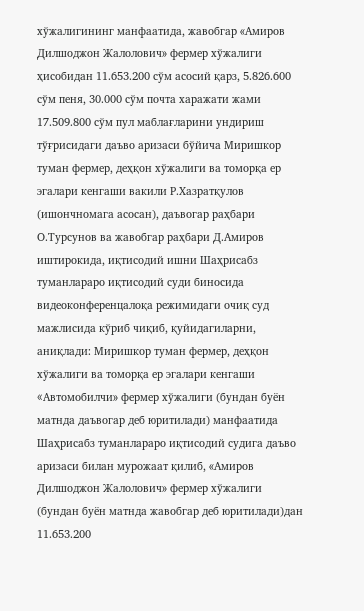хўжалигининг манфаатида, жавобгар «Амиров Дилшоджон Жалолович» фермер хўжалиги ҳисобидан 11.653.200 сўм асосий қарз, 5.826.600 сўм пеня, 30.000 сўм почта харажати жами 17.509.800 сўм пул маблағларини ундириш тўғрисидаги даъво аризаси бўйича Миришкор туман фермер, деҳқон хўжалиги ва томорқа ер эгалари кенгаши вакили Р.Хазратқулов (ишончномага асосан), даъвогар раҳбари О.Турсунов ва жавобгар раҳбари Д.Амиров иштирокида, иқтисодий ишни Шаҳрисабз туманлараро иқтисодий суди биносида видеоконференцалоқа режимидаги очиқ суд мажлисида кўриб чиқиб, қуйидагиларни, аниқлади: Миришкор туман фермер, деҳқон хўжалиги ва томорқа ер эгалари кенгаши «Aвтомобилчи» фермер хўжалиги (бундан буён матнда даъвогар деб юритилади) манфаатида Шаҳрисабз туманлараро иқтисодий судига даъво аризаси билан мурожаат қилиб, «Амиров Дилшоджон Жалолович» фермер хўжалиги (бундан буён матнда жавобгар деб юритилади)дан 11.653.200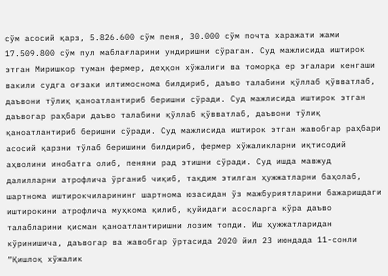сўм асосий қарз, 5.826.600 сўм пеня, 30.000 сўм почта харажати жами 17.509.800 сўм пул маблағларини ундиришни сўраган. Суд мажлисида иштирок этган Миришкор туман фермер, деҳқон хўжалиги ва томорқа ер эгалари кенгаши вакили судга оғзаки илтимоснома билдириб, даъво талабини қўллаб қўвватлаб, даъвони тўлиқ қаноатлантириб беришни сўради. Суд мажлисида иштирок этган даъвогар раҳбари даъво талабини қўллаб қўвватлаб, даъвони тўлиқ қаноатлантириб беришни сўради. Суд мажлисида иштирок этган жавобгар раҳбари асосий қарзни тўлаб беришини билдириб, фермер хўжаликларни иқтисодий аҳволини инобатга олиб, пеняни рад этишни сўради. Суд ишда мавжуд далилларни атрофлича ўрганиб чиқиб, тақдим этилган ҳужжатларни баҳолаб, шартнома иштирокчиларининг шартнома юзасидан ўз мажбуриятларини бажаришдаги иштирокини атрофлича муҳкома қилиб, қуйидаги асосларга кўра даъво талабларини қисман қаноатлантиришни лозим топди. Иш ҳужжатларидан кўринишича, даъвогар ва жавобгар ўртасида 2020 йил 23 июндада 11-сонли “Қишлоқ хўжалик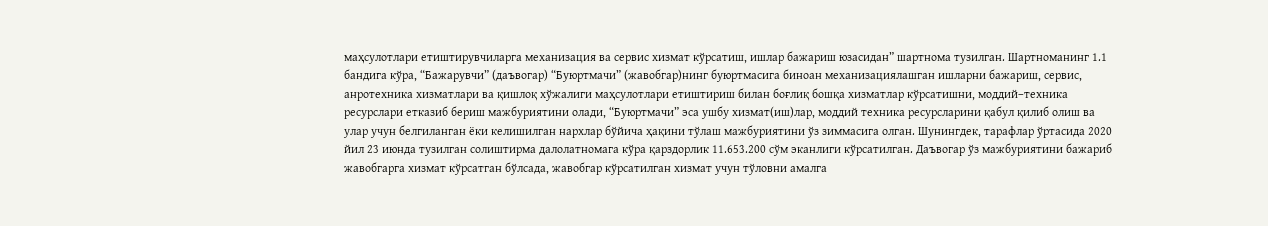маҳсулотлари етиштирувчиларга механизация ва сервис хизмат кўрсатиш, ишлар бажариш юзасидан” шартнома тузилган. Шартноманинг 1.1 бандига кўра, “Бажарувчи” (даъвогар) “Буюртмачи” (жавобгар)нинг буюртмасига биноан механизациялашган ишларни бажариш, сервис, анротехника хизматлари ва қишлоқ хўжалиги маҳсулотлари етиштириш билан боғлиқ бошқа хизматлар кўрсатишни, моддий–техника ресурслари етказиб бериш мажбуриятини олади, “Буюртмачи” эса ушбу хизмат(иш)лар, моддий техника ресурсларини қабул қилиб олиш ва улар учун белгиланган ёки келишилган нархлар бўйича ҳақини тўлаш мажбуриятини ўз зиммасига олган. Шунингдек, тарафлар ўртасида 2020 йил 23 июнда тузилган солиштирма далолатномага кўра қарздорлик 11.653.200 сўм эканлиги кўрсатилган. Даъвогар ўз мажбуриятини бажариб жавобгарга хизмат кўрсатган бўлсада, жавобгар кўрсатилган хизмат учун тўловни амалга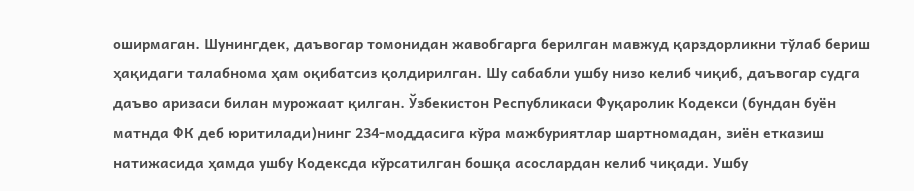оширмаган. Шунингдек, даъвогар томонидан жавобгарга берилган мавжуд қарздорликни тўлаб бериш ҳақидаги талабнома ҳам оқибатсиз қолдирилган. Шу сабабли ушбу низо келиб чиқиб, даъвогар судга даъво аризаси билан мурожаат қилган. Ўзбекистон Республикаси Фуқаролик Кодекси (бундан буён матнда ФК деб юритилади)нинг 234-моддасига кўра мажбуриятлар шартномадан, зиён етказиш натижасида ҳамда ушбу Кодексда кўрсатилган бошқа асослардан келиб чиқади. Ушбу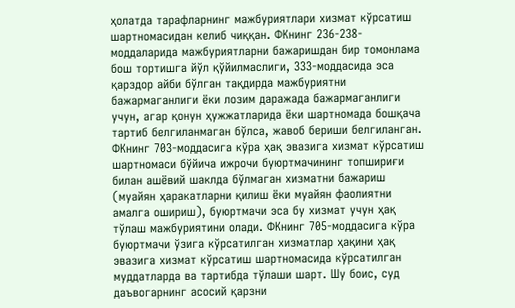ҳолатда тарафларнинг мажбуриятлари хизмат кўрсатиш шартномасидан келиб чиққан. ФКнинг 236-238-моддаларида мажбуриятларни бажаришдан бир томонлама бош тортишга йўл қўйилмаслиги, 333-моддасида эса қарздор айби бўлган тақдирда мажбуриятни бажармаганлиги ёки лозим даражада бажармаганлиги учун, агар қонун ҳужжатларида ёки шартномада бошқача тартиб белгиланмаган бўлса, жавоб бериши белгиланган. ФКнинг 703-моддасига кўра ҳақ эвазига хизмат кўрсатиш шартномаси бўйича ижрочи буюртмачининг топшириғи билан ашёвий шаклда бўлмаган хизматни бажариш (муайян ҳаракатларни қилиш ёки муайян фаолиятни амалга ошириш), буюртмачи эса бу хизмат учун ҳақ тўлаш мажбуриятини олади. ФКнинг 705-моддасига кўра буюртмачи ўзига кўрсатилган хизматлар ҳақини ҳақ эвазига хизмат кўрсатиш шартномасида кўрсатилган муддатларда ва тартибда тўлаши шарт. Шу боис, суд даъвогарнинг асосий қарзни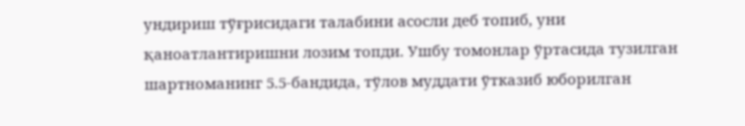ундириш тўғрисидаги талабини асосли деб топиб, уни қаноатлантиришни лозим топди. Ушбу томонлар ўртасида тузилган шартноманинг 5.5-бандида, тўлов муддати ўтказиб юборилган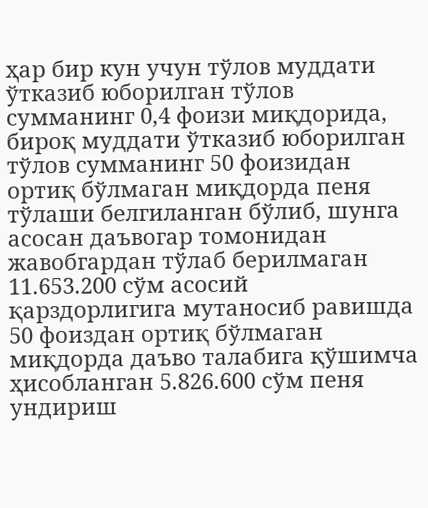ҳар бир кун учун тўлов муддати ўтказиб юборилган тўлов сумманинг 0,4 фоизи миқдорида, бироқ муддати ўтказиб юборилган тўлов сумманинг 50 фоизидан ортиқ бўлмаган миқдорда пеня тўлаши белгиланган бўлиб, шунга асосан даъвогар томонидан жавобгардан тўлаб берилмаган 11.653.200 сўм асосий қарздорлигига мутаносиб равишда 50 фоиздан ортиқ бўлмаган миқдорда даъво талабига қўшимча ҳисобланган 5.826.600 сўм пеня ундириш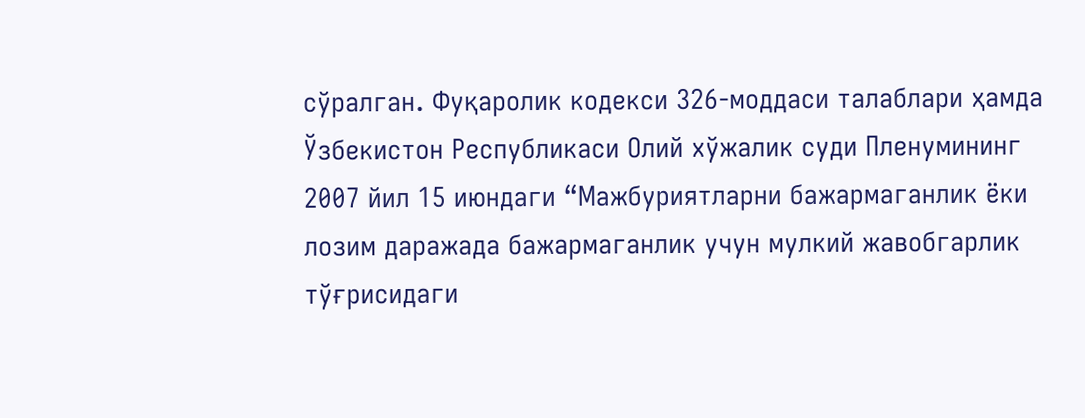сўралган. Фуқаролик кодекси 326-моддаси талаблари ҳамда Ўзбекистон Республикаси Олий хўжалик суди Пленумининг 2007 йил 15 июндаги “Мажбуриятларни бажармаганлик ёки лозим даражада бажармаганлик учун мулкий жавобгарлик тўғрисидаги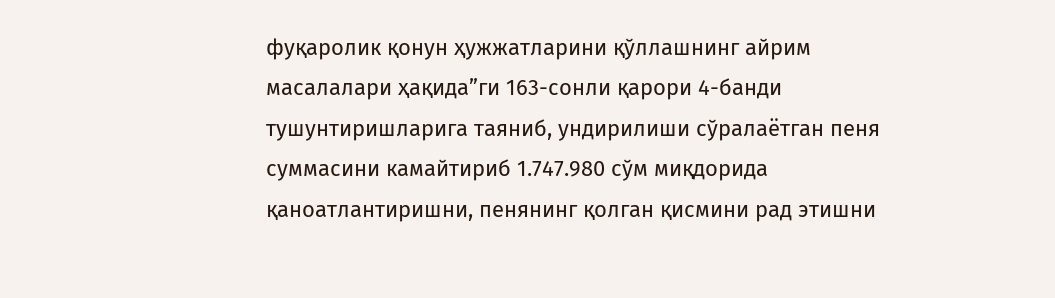фуқаролик қонун ҳужжатларини қўллашнинг айрим масалалари ҳақида”ги 163-сонли қарори 4-банди тушунтиришларига таяниб, ундирилиши сўралаётган пеня суммасини камайтириб 1.747.980 сўм миқдорида қаноатлантиришни, пенянинг қолган қисмини рад этишни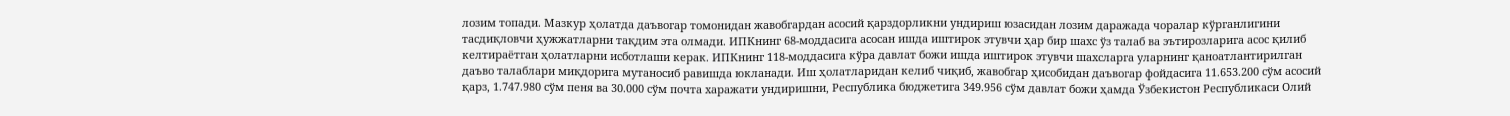лозим топади. Мазкур ҳолатда даъвогар томонидан жавобгардан асосий қарздорликни ундириш юзасидан лозим даражада чоралар кўрганлигини тасдиқловчи ҳужжатларни тақдим эта олмади. ИПКнинг 68-моддасига асосан ишда иштирок этувчи ҳар бир шахс ўз талаб ва эътирозларига асос қилиб келтираётган ҳолатларни исботлаши керак. ИПКнинг 118-моддасига кўра давлат божи ишда иштирок этувчи шахсларга уларнинг қаноатлантирилган даъво талаблари миқдорига мутаносиб равишда юкланади. Иш ҳолатларидан келиб чиқиб, жавобгар ҳисобидан даъвогар фойдасига 11.653.200 сўм асосий қарз, 1.747.980 сўм пеня ва 30.000 сўм почта харажати ундиришни, Республика бюджетига 349.956 сўм давлат божи ҳамда Ўзбекистон Республикаси Олий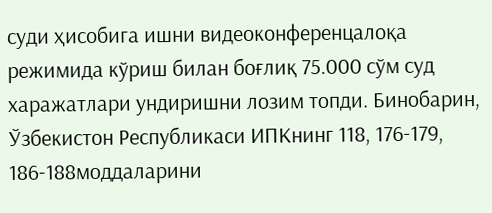суди ҳисобига ишни видеоконференцалоқа режимида кўриш билан боғлиқ 75.000 сўм суд харажатлари ундиришни лозим топди. Бинобарин, Ўзбекистон Республикаси ИПКнинг 118, 176-179, 186-188моддаларини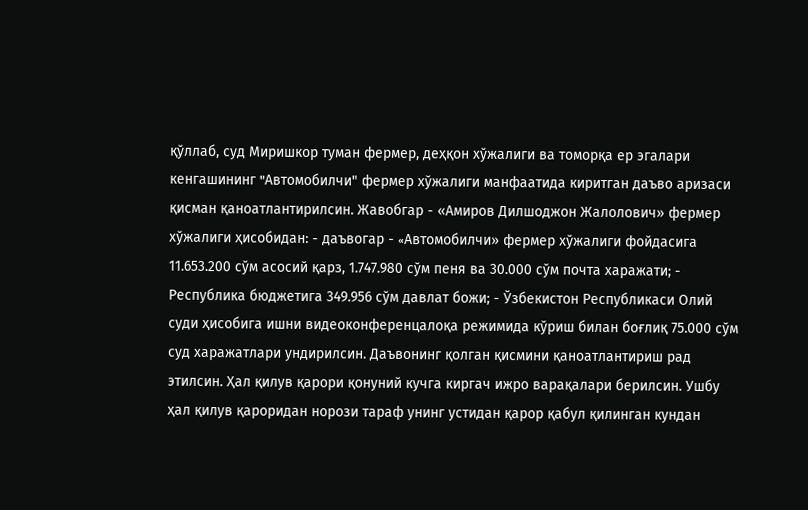қўллаб, суд Миришкор туман фермер, деҳқон хўжалиги ва томорқа ер эгалари кенгашининг "Aвтомобилчи" фермер хўжалиги манфаатида киритган даъво аризаси қисман қаноатлантирилсин. Жавобгар - «Амиров Дилшоджон Жалолович» фермер хўжалиги ҳисобидан: - даъвогар - «Aвтомобилчи» фермер хўжалиги фойдасига 11.653.200 сўм асосий қарз, 1.747.980 сўм пеня ва 30.000 сўм почта харажати; - Республика бюджетига 349.956 сўм давлат божи; - Ўзбекистон Республикаси Олий суди ҳисобига ишни видеоконференцалоқа режимида кўриш билан боғлиқ 75.000 сўм суд харажатлари ундирилсин. Даъвонинг қолган қисмини қаноатлантириш рад этилсин. Ҳал қилув қарори қонуний кучга киргач ижро варақалари берилсин. Ушбу ҳал қилув қароридан норози тараф унинг устидан қарор қабул қилинган кундан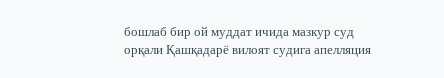бошлаб бир ой муддат ичида мазкур суд орқали Қашқадарё вилоят судига апелляция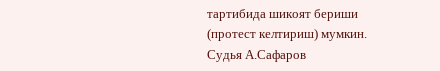тартибида шикоят бериши (протест келтириш) мумкин. Судья А.Сафаров